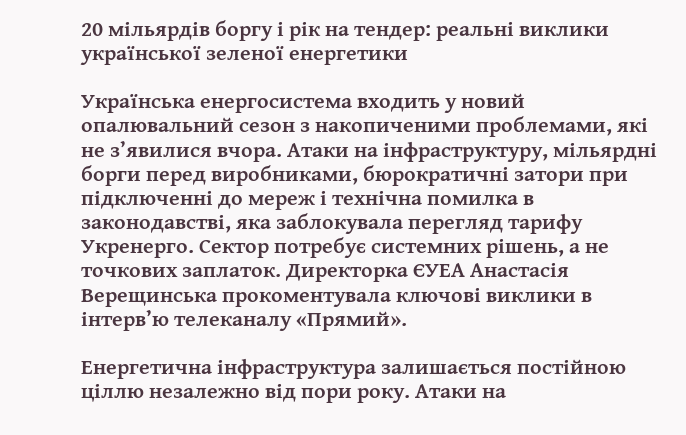20 мільярдів боргу і рік на тендер: реальні виклики української зеленої енергетики

Українська енергосистема входить у новий опалювальний сезон з накопиченими проблемами, які не з’явилися вчора. Атаки на інфраструктуру, мільярдні борги перед виробниками, бюрократичні затори при підключенні до мереж і технічна помилка в законодавстві, яка заблокувала перегляд тарифу Укренерго. Сектор потребує системних рішень, а не точкових заплаток. Директорка ЄУЕА Анастасія Верещинська прокоментувала ключові виклики в інтерв’ю телеканалу «Прямий».

Енергетична інфраструктура залишається постійною ціллю незалежно від пори року. Атаки на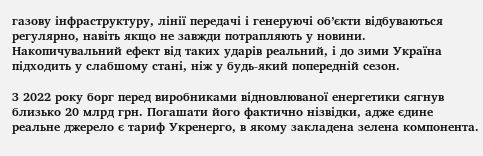газову інфраструктуру, лінії передачі і генеруючі об’єкти відбуваються регулярно, навіть якщо не завжди потрапляють у новини. Накопичувальний ефект від таких ударів реальний, і до зими Україна підходить у слабшому стані, ніж у будь-який попередній сезон.

З 2022 року борг перед виробниками відновлюваної енергетики сягнув близько 20 млрд грн. Погашати його фактично нізвідки, адже єдине реальне джерело є тариф Укренерго, в якому закладена зелена компонента.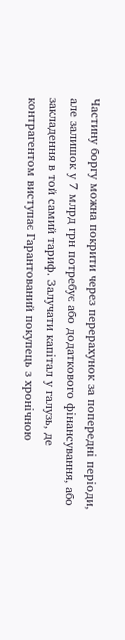Частину боргу можна покрити через перерахунок за попередні періоди, але залишок у 7 млрд грн потребує або додаткового фінансування, або закладення в той самий тариф. Залучати капітал у галузь, де контрагентом виступає Гарантований покупець з хронічною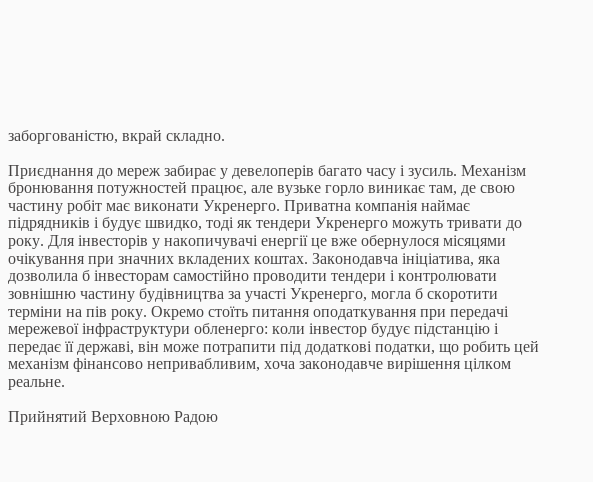заборгованістю, вкрай складно.

Приєднання до мереж забирає у девелоперів багато часу і зусиль. Механізм бронювання потужностей працює, але вузьке горло виникає там, де свою частину робіт має виконати Укренерго. Приватна компанія наймає підрядників і будує швидко, тоді як тендери Укренерго можуть тривати до року. Для інвесторів у накопичувачі енергії це вже обернулося місяцями очікування при значних вкладених коштах. Законодавча ініціатива, яка дозволила б інвесторам самостійно проводити тендери і контролювати зовнішню частину будівництва за участі Укренерго, могла б скоротити терміни на пів року. Окремо стоїть питання оподаткування при передачі мережевої інфраструктури обленерго: коли інвестор будує підстанцію і передає її державі, він може потрапити під додаткові податки, що робить цей механізм фінансово непривабливим, хоча законодавче вирішення цілком реальне.

Прийнятий Верховною Радою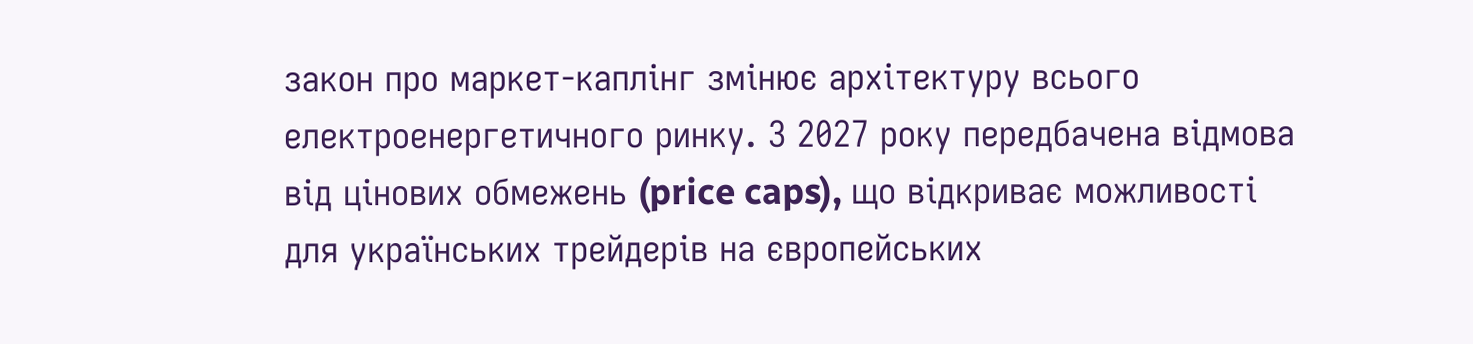закон про маркет-каплінг змінює архітектуру всього електроенергетичного ринку. З 2027 року передбачена відмова від цінових обмежень (price caps), що відкриває можливості для українських трейдерів на європейських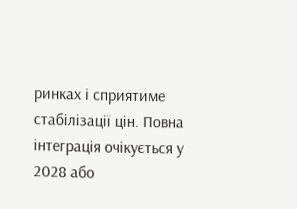ринках і сприятиме стабілізації цін. Повна інтеграція очікується у 2028 або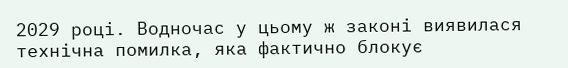2029 році. Водночас у цьому ж законі виявилася технічна помилка, яка фактично блокує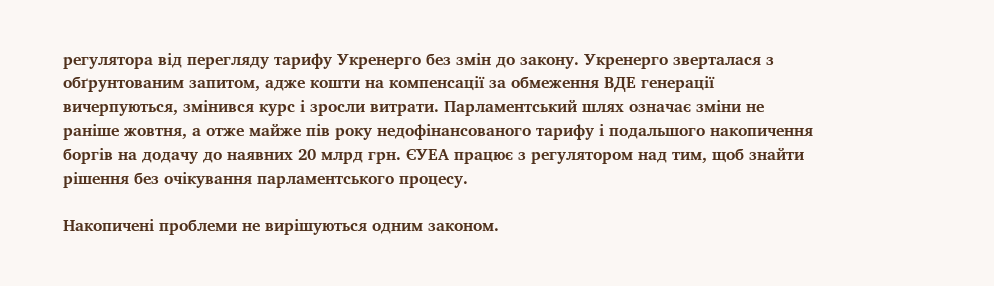регулятора від перегляду тарифу Укренерго без змін до закону. Укренерго зверталася з обґрунтованим запитом, адже кошти на компенсації за обмеження ВДЕ генерації вичерпуються, змінився курс і зросли витрати. Парламентський шлях означає зміни не раніше жовтня, а отже майже пів року недофінансованого тарифу і подальшого накопичення боргів на додачу до наявних 20 млрд грн. ЄУЕА працює з регулятором над тим, щоб знайти рішення без очікування парламентського процесу.

Накопичені проблеми не вирішуються одним законом.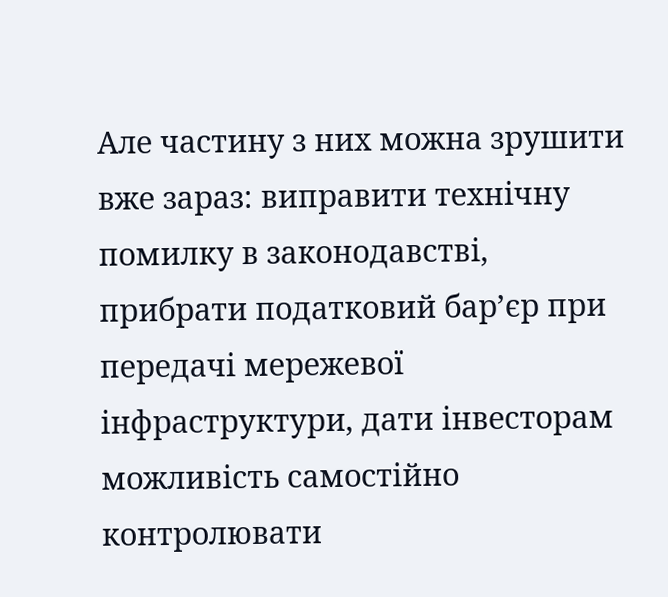Але частину з них можна зрушити вже зараз: виправити технічну помилку в законодавстві, прибрати податковий бар’єр при передачі мережевої інфраструктури, дати інвесторам можливість самостійно контролювати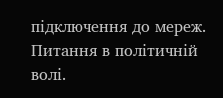підключення до мереж. Питання в політичній волі.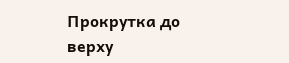Прокрутка до верху